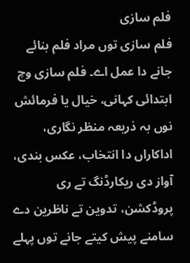فلم سازی
فلم سازی توں مراد فلم بنائے جانے دا عمل اے۔ فلم سازی وچ ابتدائی کہانی، خیال یا فرمائش نوں بہ ذریعہ منظر نگاری، اداکاراں دا انتخاب، عکس بندی، آواز دی ریکارڈنگ تے ری پروڈکشن، تدوین تے ناظرین دے سامنے پیش کیتے جانے توں پہلے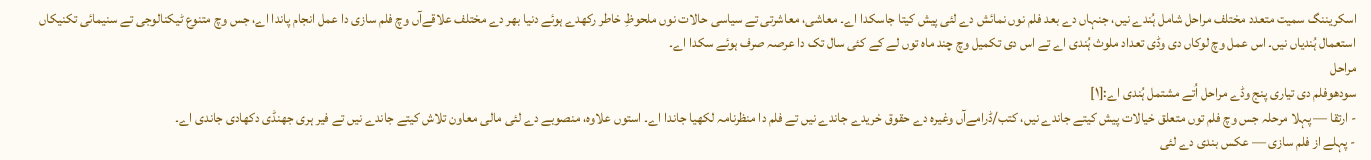اسکریننگ سمیت متعدد مختلف مراحل شامل ہُندے نيں، جنہاں دے بعد فلم نوں نمائش دے لئی پیش کيتا جاسکدا اے۔ معاشی، معاشرتی تے سیاسی حالات نوں ملحوظِ خاطر رکھدے ہوئے دنیا بھر دے مختلف علاقےآں وچ فلم سازی دا عمل انجام پاندا اے، جس وچ متنوع ٹیکنالوجی تے سنیمائی تکنیکاں استعمال ہُندیاں نيں۔ اس عمل وچ لوکاں دی وڈی تعداد ملوث ہُندی اے تے اس دی تکمیل وچ چند ماہ توں لے کے کئی سال تک دا عرصہ صرف ہوئے سکدا اے۔
مراحل
سودھوفلم دی تیاری پنج وڈے مراحل اُتے مشتمل ہُندی اے:[۱]
- ارتقا — پہلا مرحلہ جس وچ فلم توں متعلق خیالات پیش کیتے جاندے نيں، کتب/ڈرامےآں وغیرہ دے حقوق خریدے جاندے نيں تے فلم دا منظرنامہ لکھیا جاندا اے۔ استوں علاوہ، منصوبے دے لئی مالی معاون تلاش کیتے جاندے نيں تے فیر ہری جھنڈی دکھادی جاندی اے۔
- پہلے از فلم سازی — عکس بندی دے لئی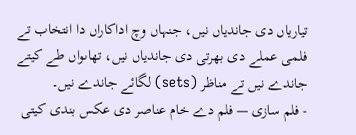تیاریاں دی جاندیاں نيں، جنہاں وچ اداکاراں دا انتخاب تے فلمی عملے دی بھرتی دی جاندیاں نيں، تھاںواں طے کیتے جاندے نيں تے مناظر (sets) لگائے جاندے نيں۔
- فلم سازی — فلم دے خام عناصر دی عکس بندی کيتی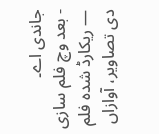جاندی اے۔
- بعد وچ فلم سازی — ریکارڈ شدہ فلم دی تصاویر، آوازاں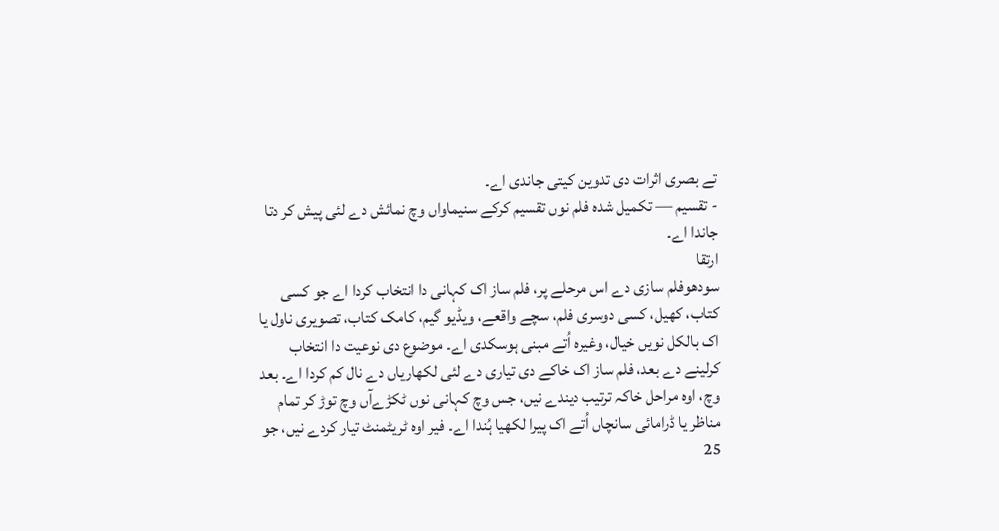تے بصری اثرات دی تدوین کيتی جاندی اے۔
- تقسیم — تکمیل شدہ فلم نوں تقسیم کرکے سنیماواں وچ نمائش دے لئی پیش کر دتا جاندا اے۔
ارتقا
سودھوفلم سازی دے اس مرحلے پر، فلم ساز اک کہانی دا انتخاب کردا اے جو کسی کتاب، کھیل، کسی دوسری فلم، سچے واقعے، ویڈیو گیم، کامک کتاب، تصویری ناول یا اک بالکل نويں خیال، وغیرہ اُتے مبنی ہوسکدی اے۔ موضوع دی نوعیت دا انتخاب کرلینے دے بعد، فلم ساز اک خاکے دی تیاری دے لئی لکھاریاں دے نال کم کردا اے۔ بعد وچ، اوہ مراحل خاکہ ترتیب دیندے نيں، جس وچ کہانی نوں ٹکڑےآں وچ توڑ کر تمام مناظر یا ڈرامائی سانچاں اُتے اک پیرا لکھیا ہُندا اے۔ فیر اوہ ٹریٹمنٹ تیار کردے نيں، جو 25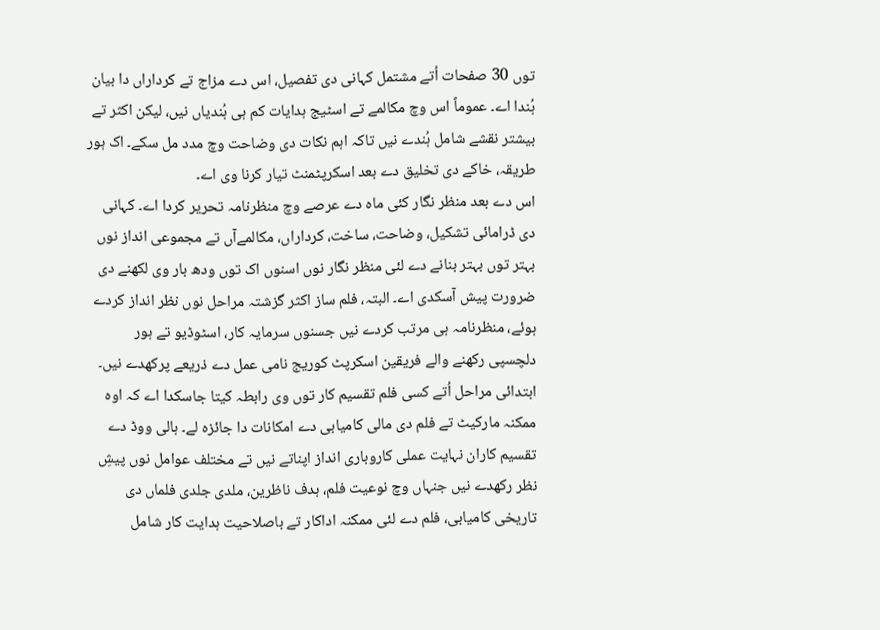توں 30 صفحات اُتے مشتمل کہانی دی تفصیل، اس دے مزاج تے کرداراں دا بیان ہُندا اے۔ عموماً اس وچ مکالمے تے اسٹیج ہدایات کم ہی ہُندیاں نيں، لیکن اکثر تے بیشتر نقشے شامل ہُندے نيں تاکہ اہم نکات دی وضاحت وچ مدد مل سکے۔ اک ہور طریقہ، خاکے دی تخلیق دے بعد اسکرپٹمنٹ تیار کرنا وی اے۔
اس دے بعد منظر نگار کئی ماہ دے عرصے وچ منظرنامہ تحریر کردا اے۔ کہانی دی ڈرامائی تشکیل، وضاحت، ساخت، کرداراں، مکالمےآں تے مجموعی انداز نوں بہتر توں بہتر بنانے دے لئی منظر نگار نوں اسنوں اک توں ودھ بار وی لکھنے دی ضرورت پیش آسکدی اے۔ البتہ، فلم ساز اکثر گزشتہ مراحل نوں نظر انداز کردے ہوئے، منظرنامہ ہی مرتب کردے نيں جسنوں سرمایہ کار، اسٹوڈیو تے ہور دلچسپی رکھنے والے فریقین اسکرپٹ کوریج نامی عمل دے ذریعے پرکھدے نيں۔ ابتدائی مراحل اُتے کسی فلم تقسیم کار توں وی رابطہ کيتا جاسکدا اے کہ اوہ ممکنہ مارکیٹ تے فلم دی مالی کامیابی دے امکانات دا جائزہ لے۔ ہالی ووڈ دے تقسیم کاران نہایت عملی کاروباری انداز اپناتے نيں تے مختلف عوامل نوں پیشِ نظر رکھدے نيں جنہاں وچ نوعیت فلم، ہدف ناظرین، ملدی جلدی فلماں دی تاریخی کامیابی، فلم دے لئی ممکنہ اداکار تے باصلاحیت ہدایت کار شامل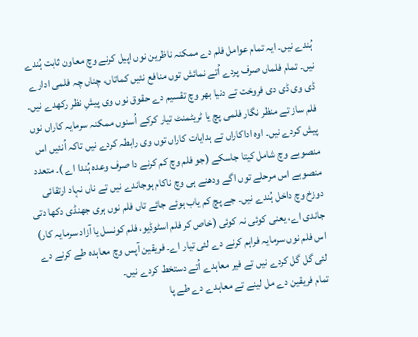ہُندے نيں۔ ایہ تمام عوامل فلم دے ممکنہ ناظرین نوں اپیل کرنے وچ معاون ثابت ہُندے نيں۔ تمام فلماں صرف پردے اُتے نمائش توں منافع نئيں کماتاں، چناں چہ فلمی ادارے ڈی وی ڈی دی فروخت تے دنیا بھر وچ تقسیم دے حقوق نوں وی پیشِ نظر رکھدے نيں۔
فلم ساز تے منظر نگار فلمی پچ یا ٹریٹمنٹ تیار کرکے اُسنوں ممکنہ سرمایہ کاراں نوں پیش کردے نيں۔ اوہ اداکاراں تے ہدایات کاراں توں وی رابطہ کردے نيں تاکہ اُنئيں اس منصوبے وچ شامل کيتا جاسکے (جو فلم وچ کم کرنے دا صرف وعدہ ہُندا اے )۔ متعدد منصوبے اس مرحلے توں اگے ودھنے ہی وچ ناکام ہوجاندے نيں تے ناں نہاد ارتقائی دوزخ وچ داخل ہُندے نيں۔ جے پچ کم یاب ہوئے جائے تاں فلم نوں ہری جھنڈی دکھا دتی جاندی اے، یعنی کوئی نہ کوئی (خاص کر فلم اسٹوڈیو، فلم کونسل یا آزاد سرمایہ کار) اس فلم نوں سرمایہ فراہم کرنے دے لئی تیار اے۔ فریقین آپس وچ معاہدہ طے کرنے دے لئی گل گل کردے نيں تے فیر معاہدے اُتے دستخط کردے نيں۔
تمام فریقین دے مل لینے تے معاہدے دے طے پا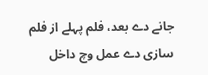جانے دے بعد، فلم پہلے از فلم سازی دے عمل وچ داخل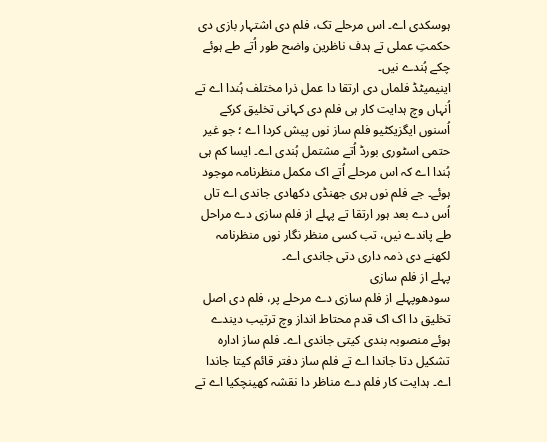ہوسکدی اے۔ اس مرحلے تک، فلم دی اشتہار بازی دی حکمتِ عملی تے ہدف ناظرین واضح طور اُتے طے ہوئے چکے ہُندے نيں۔
اینیمیٹڈ فلماں دی ارتقا دا عمل ذرا مختلف ہُندا اے تے اُنہاں وچ ہدایت کار ہی فلم دی کہانی تخلیق کرکے اُسنوں ایگزیکٹیو فلم ساز نوں پیش کردا اے ؛ جو غیر حتمی اسٹوری بورڈ اُتے مشتمل ہُندی اے۔ ایسا کم ہی ہُندا اے کہ اس مرحلے اُتے اک مکمل منظرنامہ موجود ہوئے۔ جے فلم نوں ہری جھنڈی دکھادی جاندی اے تاں اُس دے بعد ہور ارتقا تے پہلے از فلم سازی دے مراحل طے پاندے نيں، تب کسی منظر نگار نوں منظرنامہ لکھنے دی ذمہ داری دتی جاندی اے۔
پہلے از فلم سازی
سودھوپہلے از فلم سازی دے مرحلے پر، فلم دی اصل تخلیق دا اک اک قدم محتاط انداز وچ ترتیب دیندے ہوئے منصوبہ بندی کيتی جاندی اے۔ فلم ساز ادارہ تشکیل دتا جاندا اے تے فلم ساز دفتر قائم کيتا جاندا اے۔ ہدایت کار فلم دے مناظر دا نقشہ کھینچکيا اے تے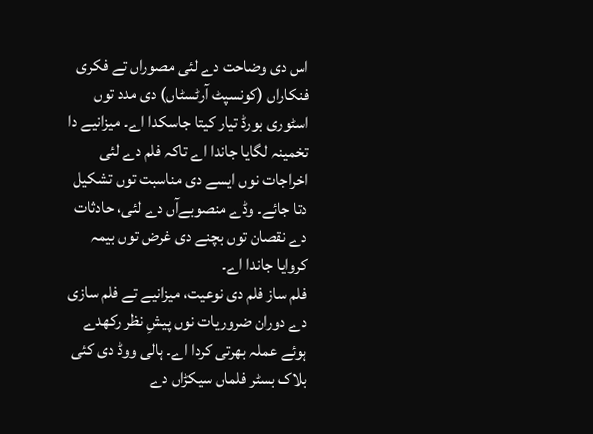اس دی وضاحت دے لئی مصوراں تے فکری فنکاراں (کونسپٹ آرٹسٹاں) دی مدد توں اسٹوری بورڈ تیار کيتا جاسکدا اے۔ میزانیے دا تخمینہ لگایا جاندا اے تاکہ فلم دے لئی اخراجات نوں ايسے دی مناسبت توں تشکیل دتا جائے۔ وڈے منصوبےآں دے لئی، حادثات دے نقصان توں بچنے دی غرض توں بیمہ کروایا جاندا اے۔
فلم ساز فلم دی نوعیت، میزانیے تے فلم سازی دے دوران ضروریات نوں پیشِ نظر رکھدے ہوئے عملہ بھرتی کردا اے۔ ہالی ووڈ دی کئی بلاک بسٹر فلماں سیکڑاں دے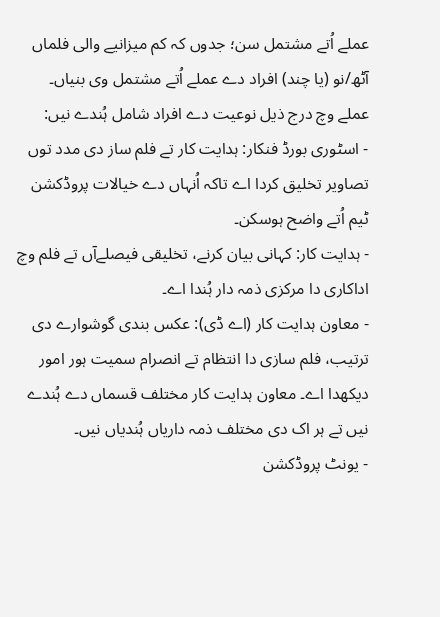عملے اُتے مشتمل سن؛ جدوں کہ کم میزانیے والی فلماں آٹھ/نو (یا چند) افراد دے عملے اُتے مشتمل وی بنیاں۔ عملے وچ درج ذیل نوعیت دے افراد شامل ہُندے نيں:
- اسٹوری بورڈ فنکار: ہدایت کار تے فلم ساز دی مدد توں تصاویر تخلیق کردا اے تاکہ اُنہاں دے خیالات پروڈکشن ٹیم اُتے واضح ہوسکن۔
- ہدایت کار: کہانی بیان کرنے، تخلیقی فیصلےآں تے فلم وچ اداکاری دا مرکزی ذمہ دار ہُندا اے۔
- معاون ہدایت کار (اے ڈی): عکس بندی گوشوارے دی ترتیب، فلم سازی دا انتظام تے انصرام سمیت ہور امور دیکھدا اے۔ معاون ہدایت کار مختلف قسماں دے ہُندے نيں تے ہر اک دی مختلف ذمہ داریاں ہُندیاں نيں۔
- یونٹ پروڈکشن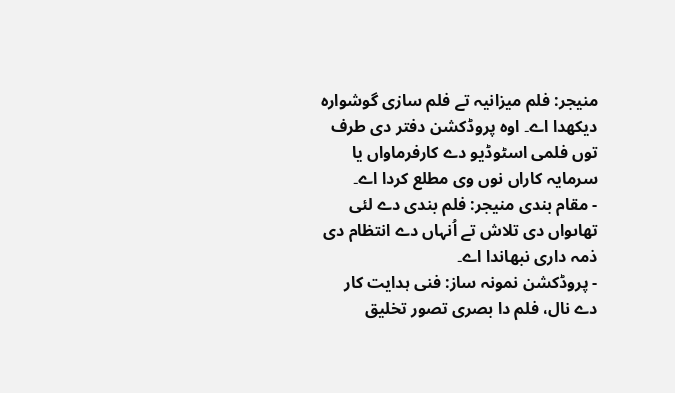منیجر: فلم میزانیہ تے فلم سازی گوشوارہ دیکھدا اے۔ اوہ پروڈکشن دفتر دی طرف توں فلمی اسٹوڈیو دے کارفرماواں یا سرمایہ کاراں نوں وی مطلع کردا اے۔
- مقام بندی منیجر: فلم بندی دے لئی تھاںواں دی تلاش تے اُنہاں دے انتظام دی ذمہ داری نبھاندا اے۔
- پروڈکشن نمونہ ساز: فنی ہدایت کار دے نال، فلم دا بصری تصور تخلیق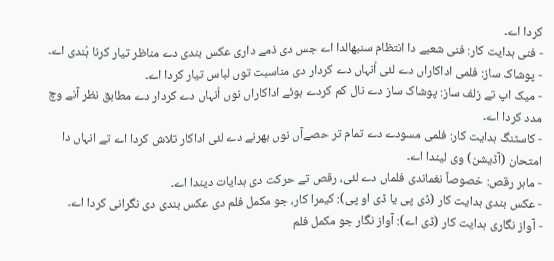کردا اے۔
- فنی ہدایت کار: فنی شعبے دا انتظام سنبھالدا اے جس دی ذمے داری عکس بندی دے مناظر تیار کرنا ہُندی اے۔
- پوشاک ساز: فلمی اداکاراں دے لئی اُنہاں دے کردار دی مناسبت توں لباس تیار کردا اے۔
- میک اپ تے زلف ساز: پوشاک ساز دے نال کم کردے ہوئے اداکاراں نوں اُنہاں دے کردار دے مطابق نظر آنے وچ مدد کردا اے۔
- کاسٹنگ ہدایت کار: فلمی مسودے دے تمام تر حصےآں نوں بھرنے دے لئی اداکار تلاش کردا اے تے انہاں دا امتحان (آڈیشن) وی لیندا اے۔
- ماہر رقص: خصوصاً نغماندی فلماں دے لئی، رقص تے حرکت دی ہدایات دیندا اے۔
- عکس بندی ہدایت کار (ڈی پی یا ڈی او پی): کیمرا کار، جو مکمل فلم دی عکس بندی دی نگرانی کردا اے۔
- آواز نگاری ہدایت کار (ڈی اے): آواز نگار جو مکمل فلم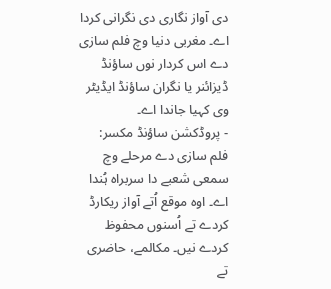دی آواز نگاری دی نگرانی کردا اے۔ مغربی دنیا وچ فلم سازی دے اس کردار نوں ساؤنڈ ڈیزائنر یا نگران ساؤنڈ ایڈیٹر وی کہیا جاندا اے۔
- پروڈکشن ساؤنڈ مکسر: فلم سازی دے مرحلے وچ سمعی شعبے دا سربراہ ہُندا اے۔ اوہ موقع اُتے آواز ریکارڈ کردے تے اُسنوں محفوظ کردے نيں۔ مکالمے، حاضری تے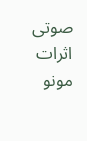صوتی اثرات مونو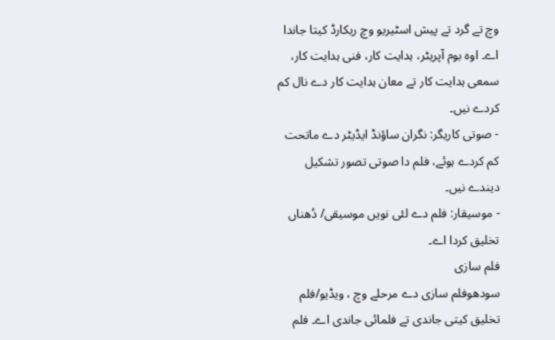وچ تے گرد تے پیش اسٹیریو وچ ریکارڈ کيتا جاندا اے۔ اوہ بوم آپریٹر، ہدایت کار، فنی ہدایت کار، سمعی ہدایت کار تے معان ہدایت کار دے نال کم کردے نيں۔
- صوتی کاریگر: نگران ساؤنڈ ایڈیٹر دے ماتحت کم کردے ہوئے، فلم دا صوتی تصور تشکیل دیندے نيں۔
- موسیقار: فلم دے لئی نويں موسیقی/ دُھناں تخلیق کردا اے۔
فلم سازی
سودھوفلم سازی دے مرحلے وچ ، ویڈیو/فلم تخلیق کيتی جاندی تے فلمائی جاندی اے۔ فلم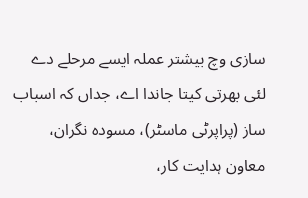سازی وچ بیشتر عملہ ايسے مرحلے دے لئی بھرتی کيتا جاندا اے، جداں کہ اسباب ساز (پراپرٹی ماسٹر)، مسودہ نگران، معاون ہدایت کار،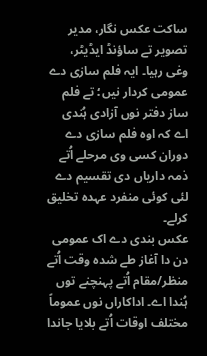ساکت عکس نگار، مدیر تصویر تے ساؤنڈ ایڈیٹر، وغی رہیا۔ ایہ فلم سازی دے عمومی کردار نيں؛ تے فلم ساز دفتر نوں آزادی ہُندی اے کہ اوہ فلم سازی دے دوران کسی وی مرحلے اُتے ذمہ داریاں دی تقسیم دے لئی کوئی منفرد عہدہ تخلیق کرلے۔
عکس بندی دے اک عمومی دن دا آغاز طے شدہ وقت اُتے منظر/مقام اُتے پہنچنے توں ہُندا اے۔ اداکاراں نوں عموماً مختلف اوقات اُتے بلايا جاندا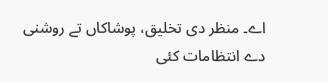اے۔ منظر دی تخلیق، پوشاکاں تے روشنی دے انتظامات کئی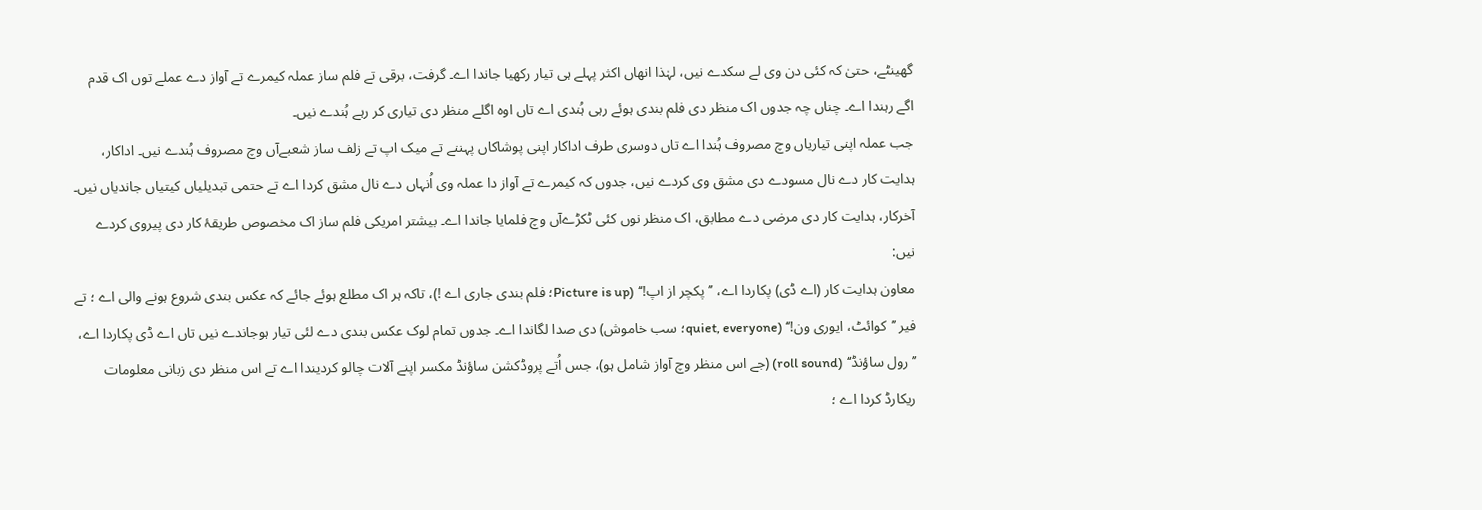گھینٹے، حتیٰ کہ کئی دن وی لے سکدے نيں، لہٰذا انھاں اکثر پہلے ہی تیار رکھیا جاندا اے۔ گرفت، برقی تے فلم ساز عملہ کیمرے تے آواز دے عملے توں اک قدم اگے رہندا اے۔ چناں چہ جدوں اک منظر دی فلم بندی ہوئے رہی ہُندی اے تاں اوہ اگلے منظر دی تیاری کر رہے ہُندے نيں۔
جب عملہ اپنی تیاریاں وچ مصروف ہُندا اے تاں دوسری طرف اداکار اپنی پوشاکاں پہننے تے میک اپ تے زلف ساز شعبےآں وچ مصروف ہُندے نيں۔ اداکار، ہدایت کار دے نال مسودے دی مشق وی کردے نيں، جدوں کہ کیمرے تے آواز دا عملہ وی اُنہاں دے نال مشق کردا اے تے حتمی تبدیلیاں کيتیاں جاندیاں نيں۔ آخرکار، ہدایت کار دی مرضی دے مطابق، اک منظر نوں کئی ٹکڑےآں وچ فلمایا جاندا اے۔ بیشتر امریکی فلم ساز اک مخصوص طریقۂ کار دی پیروی کردے نيں:
معاون ہدایت کار (اے ڈی) پکاردا اے، ’’پکچر از اپ!‘‘ (Picture is up؛ فلم بندی جاری اے !)، تاکہ ہر اک مطلع ہوئے جائے کہ عکس بندی شروع ہونے والی اے ؛ تے فیر ’’کوائٹ، ایوری ون!‘‘ (quiet, everyone؛ سب خاموش) دی صدا لگاندا اے۔ جدوں تمام لوک عکس بندی دے لئی تیار ہوجاندے نيں تاں اے ڈی پکاردا اے، ’’رول ساؤنڈ‘‘ (roll sound) (جے اس منظر وچ آواز شامل ہو)، جس اُتے پروڈکشن ساؤنڈ مکسر اپنے آلات چالو کردیندا اے تے اس منظر دی زبانی معلومات ریکارڈ کردا اے ؛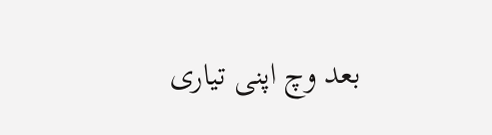بعد وچ اپنی تیاری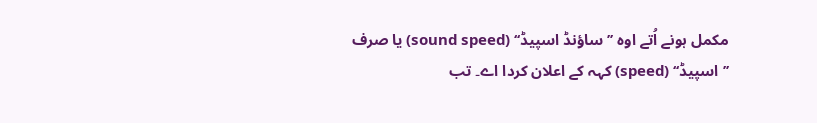مکمل ہونے اُتے اوہ ’’ساؤنڈ اسپیڈ‘‘ (sound speed) یا صرف ’’اسپیڈ‘‘ (speed) کہہ کے اعلان کردا اے۔ تب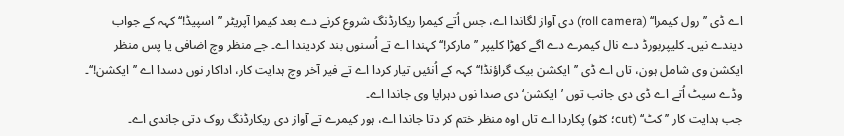اے ڈی ’’رول کیمرا‘‘ (roll camera) دی آواز لگاندا اے، جس اُتے کیمرا ریکارڈنگ شروع کرنے دے بعد کیمرا آپریٹر ’’اسپیڈ!‘‘ کہہ کے جواب دیندے نيں۔ کلیپربورڈ دے نال کیمرے دے اگے کھڑا کلیپر ’’مارکر!‘‘ کہندا اے تے اُسنوں بند کردیندا اے۔ جے منظر وچ اضافی یا پس منظر ایکشن وی شامل ہون، تاں اے ڈی ’’ایکشن بیک گراؤنڈ!‘‘ کہہ کے اُنئيں تیار کردا اے تے فیر آخر وچ ہدایت کار، اداکار نوں دسدا اے ’’ایکشن!‘‘۔ وڈے سیٹ اُتے اے ڈی دی جانب توں ’ایکشن‘ دی صدا نوں دہرایا وی جاندا اے۔
جب ہدایت کار ’’کٹ‘‘ (cut؛ کٹو) پکاردا اے تاں اوہ منظر ختم کر دتا جاندا اے، ہور کیمرے تے آواز دی ریکارڈنگ روک دتی جاندی اے۔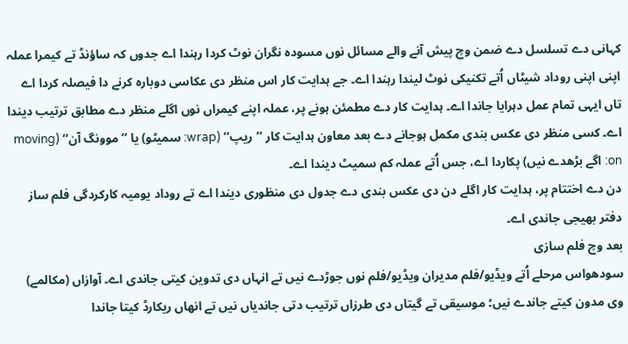کہانی دے تسلسل دے ضمن وچ پیش آنے والے مسائل نوں مسودہ نگران نوٹ کردا رہندا اے جدوں کہ ساؤنڈ تے کیمرا عملہ اپنی اپنی روداد شیٹاں اُتے تکنیکی نوٹ لیندا رہندا اے۔ جے ہدایت کار اس منظر دی عکاسی دوبارہ کرنے دا فیصلہ کردا اے تاں ایہی تمام عمل دہرایا جاندا اے۔ ہدایت کار دے مطمئن ہونے پر، عملہ اپنے کیمراں نوں اگلے منظر دے مطابق ترتیب دیندا اے۔ کسی منظر دی عکس بندی مکمل ہوجانے دے بعد معاون ہدایت کار ’’ریپ‘‘ (wrap: سمیٹو) یا ’’موونگ آن‘‘ (moving on: اگے بڑھدے نيں) پکاردا اے، جس اُتے عملہ کم سمیٹ دیندا اے۔
دن دے اختتام پر، ہدایت کار اگلے دن دی عکس بندی دے جدول دی منظوری دیندا اے تے روداد یومیہ کارکردگی فلم ساز دفتر بھیجی جاندی اے۔
بعد وچ فلم سازی
سودھواس مرحلے اُتے ویڈیو/فلم مدیران ویڈیو/فلم نوں جوڑدے نيں تے انہاں دی تدوین کيتی جاندی اے۔ آوازاں (مکالمے) وی مدون کیتے جاندے نيں؛ موسیقی تے گیتاں دی طرزاں ترتیب دتی جاندیاں نيں تے انھاں ریکارڈ کيتا جاندا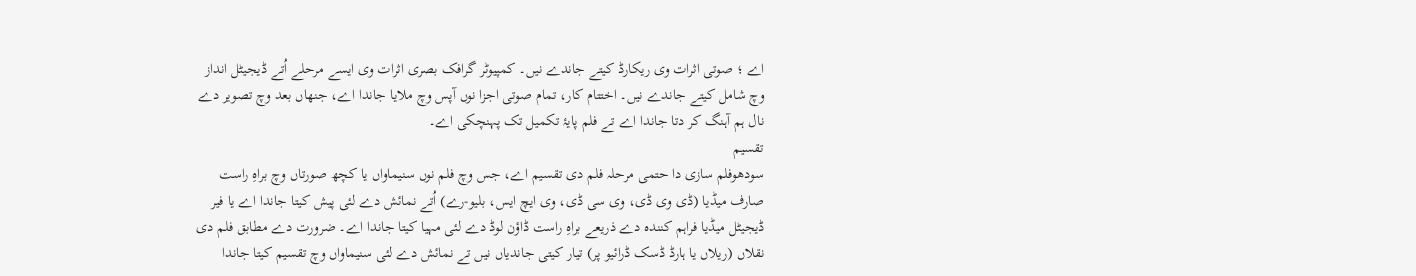اے ؛ صوتی اثرات وی ریکارڈ کیتے جاندے نيں۔ کمپیوٹر گرافک بصری اثرات وی ايسے مرحلے اُتے ڈیجیٹل انداز وچ شامل کیتے جاندے نيں۔ اختتام کار، تمام صوتی اجزا نوں آپس وچ ملایا جاندا اے، جنھاں بعد وچ تصویر دے نال ہم آہنگ کر دتا جاندا اے تے فلم پایۂ تکمیل تک پہنچکی اے۔
تقسیم
سودھوفلم سازی دا حتمی مرحلہ فلم دی تقسیم اے، جس وچ فلم نوں سنیماواں یا کچھ صورتاں وچ براہِ راست صارف میڈیا (ڈی وی ڈی، وی سی ڈی، وی ایچ ایس، بلیو-رے) اُتے نمائش دے لئی پیش کيتا جاندا اے یا فیر ڈیجیٹل میڈیا فراہم کنندہ دے ذریعے براہِ راست ڈاؤن لوڈ دے لئی مہیا کيتا جاندا اے۔ ضرورت دے مطابق فلم دی نقلاں (ریلاں یا ہارڈ ڈسک ڈرائیو پر) تیار کيتی جاندیاں نيں تے نمائش دے لئی سنیماواں وچ تقسیم کيتا جاندا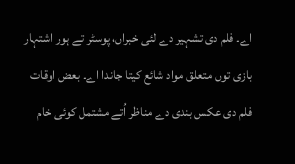اے۔ فلم دی تشہیر دے لئی خبراں، پوسٹر تے ہور اشتہار بازی توں متعلق مواد شائع کيتا جاندا اے۔ بعض اوقات فلم دی عکس بندی دے مناظر اُتے مشتمل کوئی خام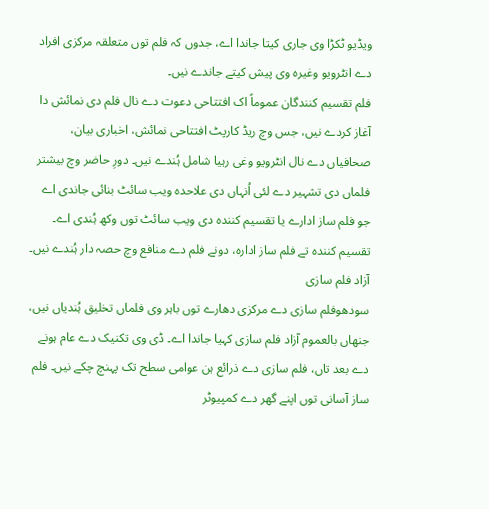ویڈیو ٹکڑا وی جاری کيتا جاندا اے، جدوں کہ فلم توں متعلقہ مرکزی افراد دے انٹرویو وغیرہ وی پیش کیتے جاندے نيں۔
فلم تقسیم کنندگان عموماً اک افتتاحی دعوت دے نال فلم دی نمائش دا آغاز کردے نيں، جس وچ ریڈ کارپٹ افتتاحی نمائش، اخباری بیان، صحافیاں دے نال انٹرویو وغی رہیا شامل ہُندے نيں۔ دورِ حاضر وچ بیشتر فلماں دی تشہیر دے لئی اُنہاں دی علاحدہ ویب سائٹ بنائی جاندی اے جو فلم ساز ادارے یا تقسیم کنندہ دی ویب سائٹ توں وکھ ہُندی اے۔
تقسیم کنندہ تے فلم ساز ادارہ، دونے فلم دے منافع وچ حصہ دار ہُندے نيں۔
آزاد فلم سازی
سودھوفلم سازی دے مرکزی دھارے توں باہر وی فلماں تخلیق ہُندیاں نيں، جنھاں بالعموم آزاد فلم سازی کہیا جاندا اے۔ ڈی وی تکنیک دے عام ہونے دے بعد تاں، فلم سازی دے ذرائع ہن عوامی سطح تک پہنچ چکے نيں۔ فلم ساز آسانی توں اپنے گھر دے کمپیوٹر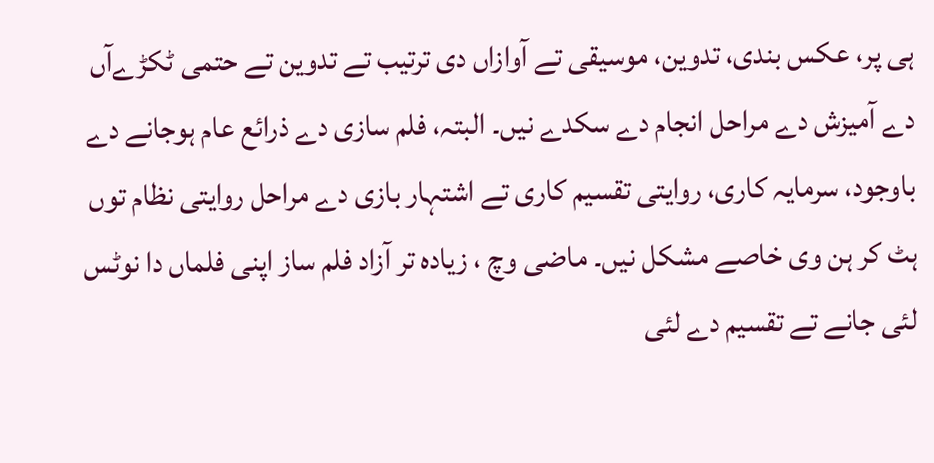ہی پر، عکس بندی، تدوین، موسیقی تے آوازاں دی ترتیب تے تدوین تے حتمی ٹکڑےآں دے آمیزش دے مراحل انجام دے سکدے نيں۔ البتہ، فلم سازی دے ذرائع عام ہوجانے دے باوجود، سرمایہ کاری، روايتی تقسیم کاری تے اشتہار بازی دے مراحل روايتی نظام توں ہٹ کر ہن وی خاصے مشکل نيں۔ ماضی وچ ، زیادہ تر آزاد فلم ساز اپنی فلماں دا نوٹس لئی جانے تے تقسیم دے لئی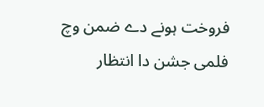فروخت ہونے دے ضمن وچ فلمی جشن دا انتظار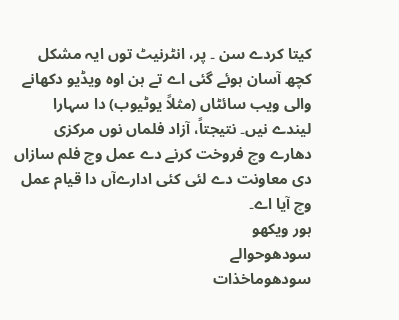کيتا کردے سن ۔ پر، انٹرنیٹ توں ایہ مشکل کچھ آسان ہوئے گئی اے تے ہن اوہ ویڈیو دکھانے والی ویب سائٹاں (مثلاً یوٹیوب) دا سہارا لیندے نيں۔ نتیجتاً، آزاد فلماں نوں مرکزی دھارے وچ فروخت کرنے دے عمل وچ فلم سازاں دی معاونت دے لئی کئی ادارےآں دا قیام عمل وچ آیا اے۔
ہور ویکھو
سودھوحوالے
سودھوماخذات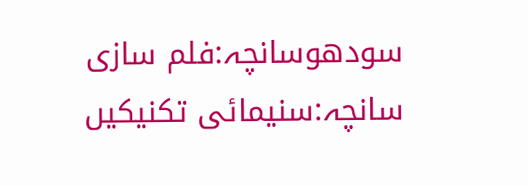سودھوسانچہ:فلم سازی سانچہ:سنیمائی تکنیکیں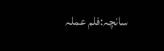سانچہ:فلم عملہ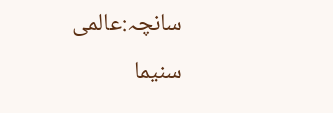سانچہ:عالمی سنیما